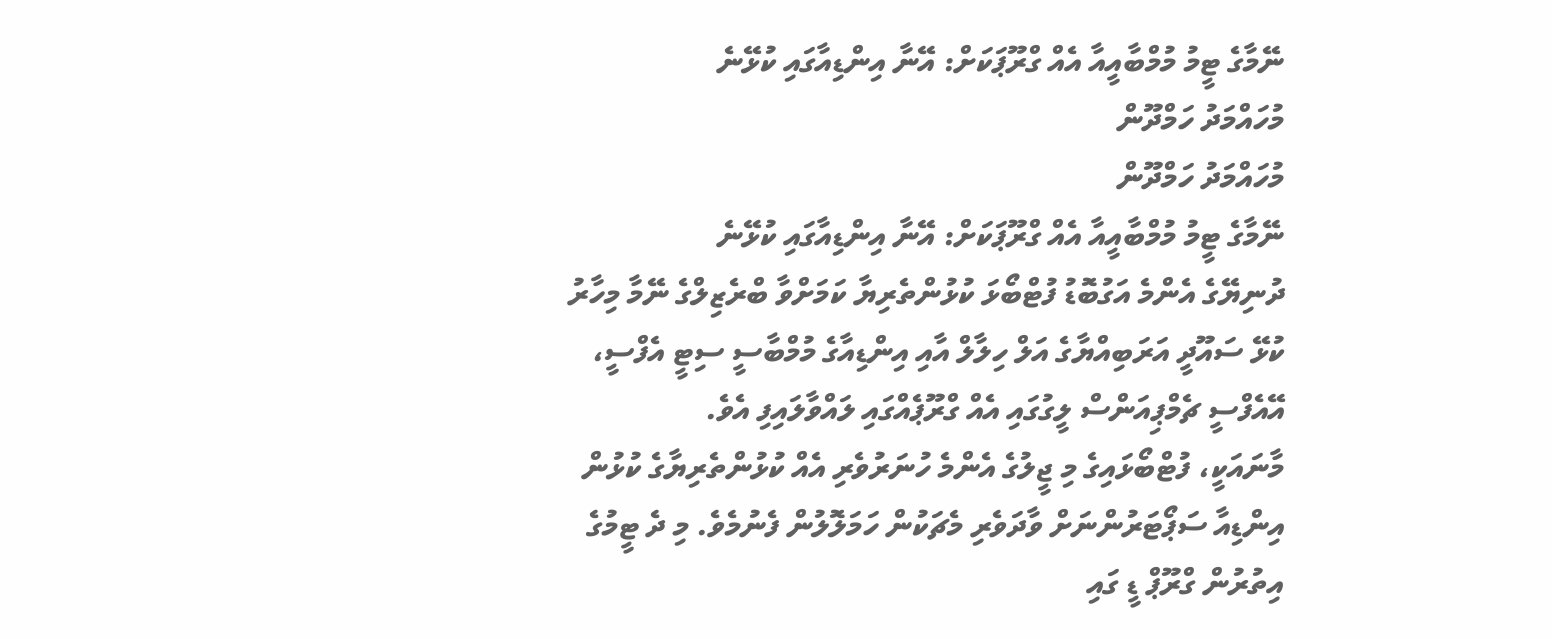ނޭމާގެ ޓީމު މުމްބާއީއާ އެއް ގްރޫޕަކަށް: އޭނާ އިންޑިއާގައި ކުޅޭނެ
މުހައްމަދު ހަމްދޫން
މުހައްމަދު ހަމްދޫން
ނޭމާގެ ޓީމު މުމްބާއީއާ އެއް ގްރޫޕަކަށް: އޭނާ އިންޑިއާގައި ކުޅޭނެ
ދުނިޔޭގެ އެންމެ އަގުބޮޑު ފުޓްބޯޅަ ކުޅުންތެރިޔާ ކަމަށްވާ ބްރެޒިލްގެ ނޭމާ މިހާރު ކުޅޭ ސައޫދީ އަރަބިއްޔާގެ އަލް ހިލާލް އާއި އިންޑިއާގެ މުމްބާސީ ސިޓީ އެފްސީ، އޭއެފްސީ ޗެމްޕިއަންސް ލީގުގައި އެއް ގްރޫޕެއްގައި ލައްވާލައިފި އެވެ.
މާނައަކީ، ފުޓްބޯޅައިގެ މި ޖީލުގެ އެންމެ ހުނަރުވެރި އެއް ކުޅުންތެރިޔާގެ ކުޅުން އިންޑިއާ ސަޕޯޓަރުންނަށް ވާދަވެރި މެޗަކުން ހަމަލޮލުން ފެނުމެވެ. މި ދެ ޓީމުގެ އިތުރުން ގްރޫޕް ޑީ ގައި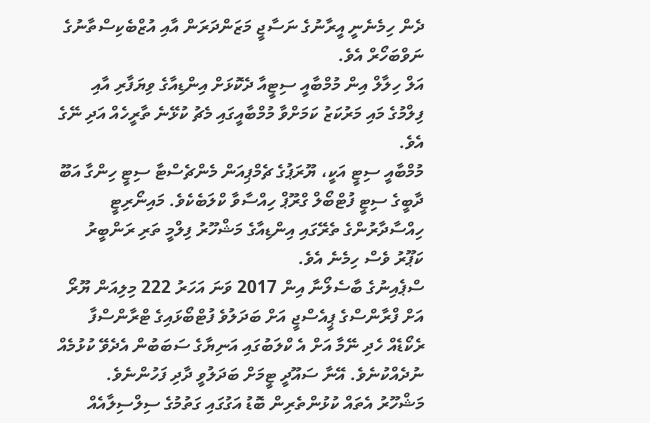ދެން ހިމެނެނީ އީރާނުގެ ނަސާޖީ މަޒަންދަރަން އާއި އުޒްބެކިސްތާނުގެ ނަވްބަހޯރް އެވެ.
އަލް ހިލާލް އިން މުމްބާއީ ސިޓީއާ ދެކޮޅަށް އިންޑިއާގެ ވިޔަފާރި އާއި ފިލްމުގެ މައި މަރުކަޒު ކަމަށްވާ މުމްބާއީގައި މެޗު ކުޅޭނެ ތާރީހެއް އަދި ނޭގެ އެވެ.
މުމްބާއީ ސިޓީ އަކީ، ޔޫރަޕުގެ ޗެމްޕިއަން މެންޗެސްޓާ ސިޓީ ހިންގާ އަބޫ ދާބީގެ ސިޓީ ފުޓްބޯލް ގްރޫޕް ހިއްސާވާ ކްލަބެކެވެ. މައިނޯރިޓީ ހިއްސާދާރުންގެ ތެރޭގައި އިންޑިއާގެ މަޝްހޫރު ފިލްމީ ތަރި ރަންބީރު ކަޕޫރު ވެސް ހިމެނެ އެވެ.
ސްޕެއިނުގެ ބާސެލޯނާ އިން 2017 ވަނަ އަހަރު 222 މިލިއަން ޔޫރޯ އަށް ފްރާންސްގެ ޕީއެސްޖީ އަށް ބަދަލުވެ ފުޓްބޯޅައިގެ ޓްރާންސްފާ ރެކޯޑެއް ހެދި ނޭމާ އަށް އެ ކްލަބުގައި އަނިޔާގެ ސަބަބުން އެދެވޭ ކުޅުމެއް ނުދެއްކުނެވެ. އޭނާ ސައޫދީ ޓީމަށް ބަދަލުވީ ދާދި ފަހުންނެވެ.
މަޝްހޫރު އެތައް ކުޅުންތެރިން ބޮޑު އަގުގައި ގަތުމުގެ ސިލްސިލާއެއް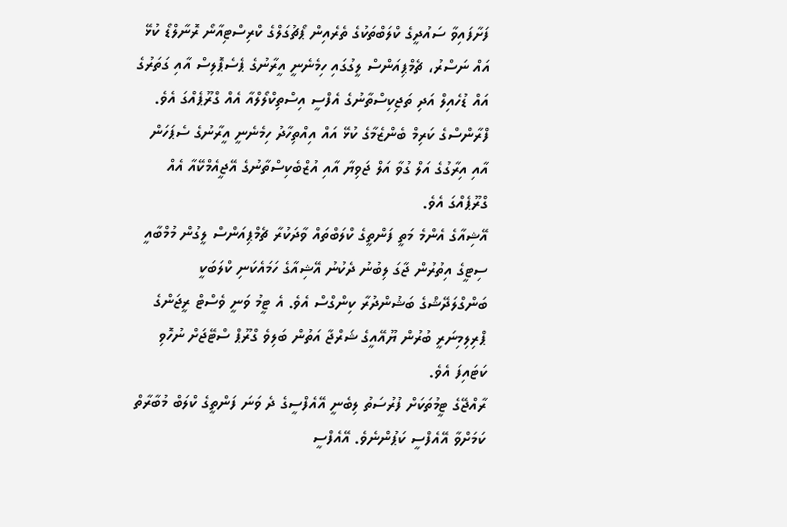ފަށާފައިވާ ސައުދީގެ ކްލަބްތަކުގެ ތެރެއިން ޕޯޗުގަލްގެ ކްރިސްޓިއާނޯ ރޮނާލްޑޯ ކުޅޭ އައް ނަސްރު، ޗެމްޕިއަންސް ލީގުގައި ހިމެނެނީ އީރާނުގެ ޕެސެޕޮލިސް އާއި ގަތަރުގެ އައް ޑުހެއިލް އަދި ތަޖިކިސްތާނުގެ އެފްސީ އިސްތިކްލޯލްއާ އެއް ގްރޫޕެއްގަ އެވެ. ފްރާންސްގެ ކަރިމް ބެންޒެމާގެ ކުޅޭ އައް އިއްތިހާދު ހިމެނެނީ އީރާނުގެ ސެޕަހަން އާއި އިރާގުގެ އަލް ގުވާ އަލް ޖަވިޔާ އާއި އުޒްބެކިސްތާނުގެ އޭޖީއެމްކޭއާ އެއް ގްރޫޕެއްގަ އެވެ.
އޭޝިއާގެ އެންމެ މަތީ ފަންތީގެ ކްލަބްތައް ވާދަކުރާ ޗެމްޕިއަންސް ލީގުން މުމްބާއީ ސިޓީގެ އިތުރުން ޖާގަ ލިބުނު ދެކުނު އޭޝިއާގެ ހަމައެކަނި ކްލަބަކީ ބަންގްލަދޭޝްގެ ބަޝުންދުރާ ކިންގްސް އެވެ. އެ ޓީމު ވަނީ ވެސްޓް ރީޖަންގެ ޕްރިލިމިނަރީ ބުރުން ޔޫއޭއީގެ ޝަރްޖާ އަތުން ބަލިވެ ގްރޫޕް ސްޓޭޖަށް ނުހޮވި ކަޓައިފަ އެވެ.
ރާއްޖޭގެ ޓީމުތަކަށް ފުރުސަތު ލިބެނީ އޭއެފްސީގެ ދެ ވަނަ ފަންތީގެ ކްލަބް މުބާރާތް ކަމަށްވާ އޭއެފްސީ ކަޕުންނެވެ. އޭއެފްސީ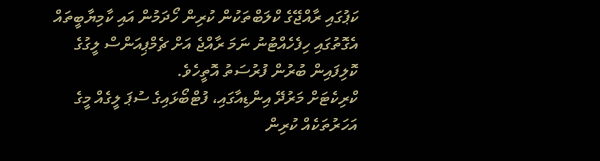ކަޕުގައި ރާއްޖޭގެ ކްލަބްތަކުން ކުރިން ހޯދަމުން އައި ކާމިޔާބީތައް އެގޮތުގައި ހިފެހެއްޓުނު ނަމަ ރާއްޖެ އަށް ޗެމްޕިއަންސް ލީގުގެ ކޮލިފައިން ބުރުން ފުރުސަތު އޮތީހެވެ.
ކްރިކެޓަށް މަރުދޭ އިންޑިއާގައި، ފުޓްބޯޅައިގެ ސުޕަ ލީގެއް މީގެ އަހަރުތަކެއް ކުރިން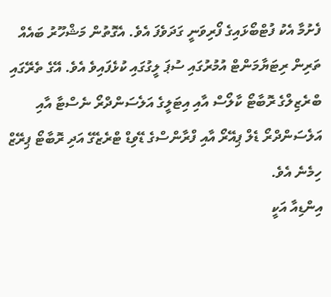ފެށުމާ އެކު ފުޓްބޯޅައިގެ ފޯރިވަނީ ގަދަވެފަ އެވެ. އެގޮތުން މަޝްހޫރު ބައެއް ތަރިން ރިޓަޔާމަންޓް އުމުރުގައި ސުޕަ ލީގުގައި ކުޅެފައިވެ އެވެ. އޭގެ ތެރޭގައި ބްރެޒިލްގެ ރޮބާޓޯ ކާލޯސް އާއި އިޓަލީގެ އަލެސަންދްރޯ ނެސްޓާ އާއި އަލެސަންދްރޯ ޑެލް ޕިއޭރޯ އާއި ފްރާންސްގެ ޑޭވިޑް ޓްރެޒެގޭ އަދި ރޮބާޓޯ ޕިރޭޒް ހިމެނެ އެވެ.
އިންޑިއާ އަކީ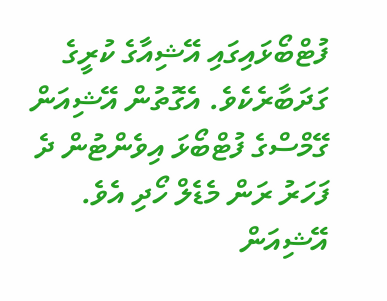ފުޓްބޯޅައިގައި އޭޝިއާގެ ކުރީގެ ގަދަބާރެކެވެ. އެގޮތުން އޭޝިއަން ގޭމްސްގެ ފުޓްބޯޅަ އިވެންޓުން ދެ ފަހަރު ރަން މެޑެލް ހޯދި އެވެ. އޭޝިއަން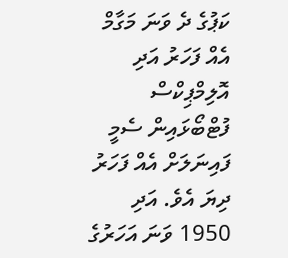ކަޕުގެ ދެ ވަނަ މަގާމް އެއް ފަހަރު އަދި އޮލިމްޕިކްސް ފުޓްބޯޅައިން ސެމީ ފައިނަލަށް އެއް ފަހަރު ދިޔަ އެވެ. އަދި 1950 ވަނަ އަހަރުގެ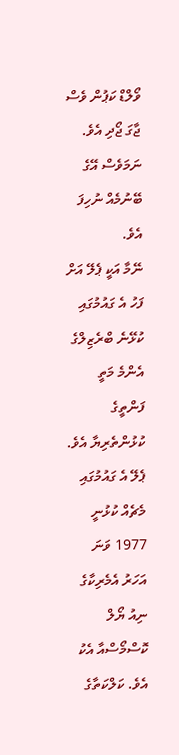ވޯލްޑް ކަޕުން ވެސް ޖާގަ ޖޯދި އެވެ. ނަމަވެސް އޭގެ ބޭނުމެއް ނުހިފަ އެވެ.
ނޭމާ އަކީ ޕެލޭ އަށް ފަހު އެ ގައުމުގައި ކުޅޭނެ ބްރެޒިލްގެ އެންމެ މަތީ ފަންތީގެ ކުޅުންތެރިޔާ އެވެ. ޕެލޭ އެ ގައުމުގައި މެޗެއް ކުޅުނީ 1977 ވަނަ އަހަރު އެމެރިކާގެ ނިއު ޔޯލް ކޮސްމޯސްއާ އެކު އެވެ. ކަލްކަތާގެ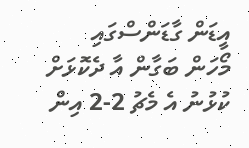އީޑަން ގާޑަންސްގައި މޯހަން ބަގާން އާ ދެކޮޅަށް ކުޅުނު އެ މެޗު 2-2 އިން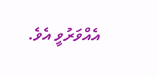އެއްވަރުވީ އެވެ.